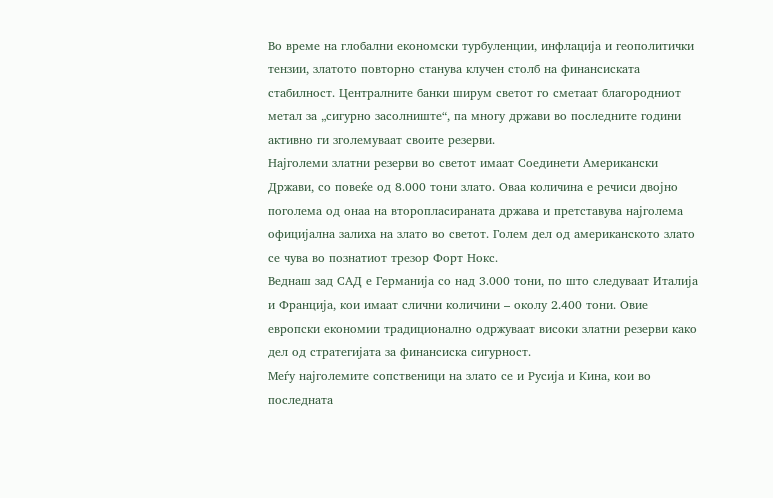Во време на глобални економски турбуленции, инфлација и геополитички тензии, златото повторно станува клучен столб на финансиската стабилност. Централните банки ширум светот го сметаат благородниот метал за „сигурно засолниште“, па многу држави во последните години активно ги зголемуваат своите резерви.
Најголеми златни резерви во светот имаат Соединети Американски Држави, со повеќе од 8.000 тони злато. Оваа количина е речиси двојно поголема од онаа на второпласираната држава и претставува најголема официјална залиха на злато во светот. Голем дел од американското злато се чува во познатиот трезор Форт Нокс.
Веднаш зад САД е Германија со над 3.000 тони, по што следуваат Италија и Франција, кои имаат слични количини – околу 2.400 тони. Овие европски економии традиционално одржуваат високи златни резерви како дел од стратегијата за финансиска сигурност.
Меѓу најголемите сопственици на злато се и Русија и Кина, кои во последната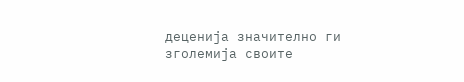деценија значително ги зголемија своите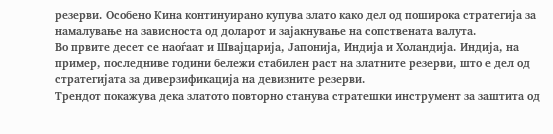резерви. Особено Кина континуирано купува злато како дел од поширока стратегија за намалување на зависноста од доларот и зајакнување на сопствената валута.
Во првите десет се наоѓаат и Швајцарија, Јапонија, Индија и Холандија. Индија, на пример, последниве години бележи стабилен раст на златните резерви, што е дел од стратегијата за диверзификација на девизните резерви.
Трендот покажува дека златото повторно станува стратешки инструмент за заштита од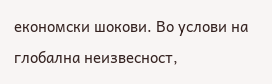економски шокови. Во услови на глобална неизвесност,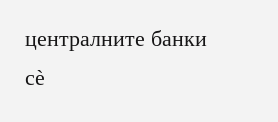централните банки сè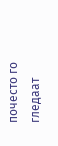почесто го гледаат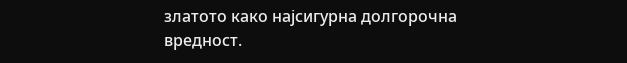златото како најсигурна долгорочна вредност.